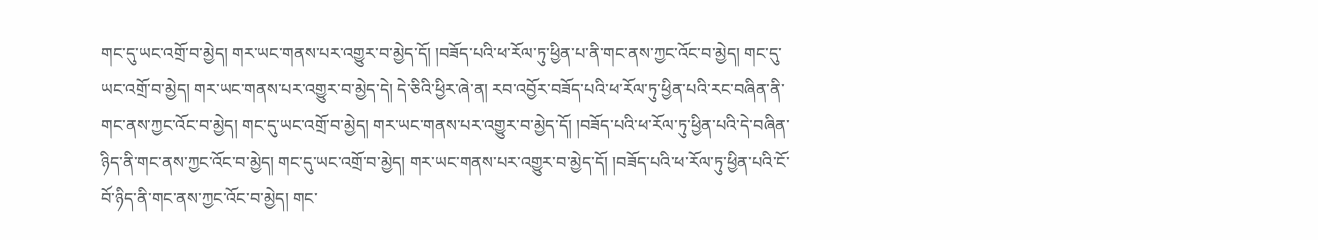གང་དུ་ཡང་འགྲོ་བ་མྱེད། གར་ཡང་གནས་པར་འགྱུར་བ་མྱེད་དོ། །བཟོད་པའི་ཕ་རོལ་ཏུ་ཕྱིན་པ་ནི་གང་ནས་ཀྱང་འོང་བ་མྱེད། གང་དུ་ཡང་འགྲོ་བ་མྱེད། གར་ཡང་གནས་པར་འགྱུར་བ་མྱེད་དེ། དེ་ཅིའི་ཕྱིར་ཞེ་ན། རབ་འབྱོར་བཟོད་པའི་ཕ་རོལ་ཏུ་ཕྱིན་པའི་རང་བཞིན་ནི་གང་ནས་ཀྱང་འོང་བ་མྱེད། གང་དུ་ཡང་འགྲོ་བ་མྱེད། གར་ཡང་གནས་པར་འགྱུར་བ་མྱེད་དོ། །བཟོད་པའི་ཕ་རོལ་ཏུ་ཕྱིན་པའི་དེ་བཞིན་ཉིད་ནི་གང་ནས་ཀྱང་འོང་བ་མྱེད། གང་དུ་ཡང་འགྲོ་བ་མྱེད། གར་ཡང་གནས་པར་འགྱུར་བ་མྱེད་དོ། །བཟོད་པའི་ཕ་རོལ་ཏུ་ཕྱིན་པའི་ངོ་བོ་ཉིད་ནི་གང་ནས་ཀྱང་འོང་བ་མྱེད། གང་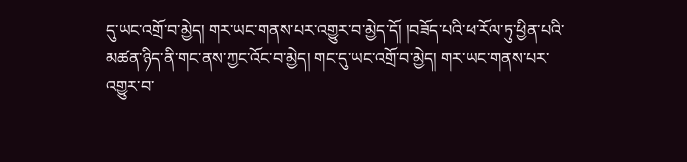དུ་ཡང་འགྲོ་བ་མྱེད། གར་ཡང་གནས་པར་འགྱུར་བ་མྱེད་དོ། །བཟོད་པའི་ཕ་རོལ་ཏུ་ཕྱིན་པའི་མཚན་ཉིད་ནི་གང་ནས་ཀྱང་འོང་བ་མྱེད། གང་དུ་ཡང་འགྲོ་བ་མྱེད། གར་ཡང་གནས་པར་འགྱུར་བ་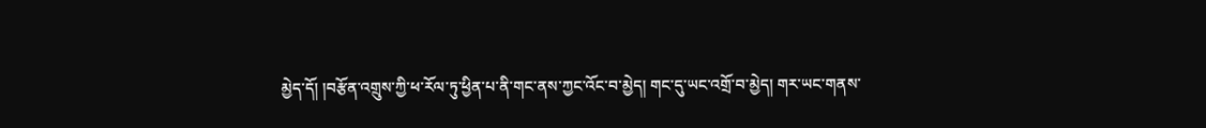མྱེད་དོ། །བརྩོན་འགྲུས་ཀྱི་ཕ་རོལ་ཏུ་ཕྱིན་པ་ནི་གང་ནས་ཀྱང་འོང་བ་མྱེད། གང་དུ་ཡང་འགྲོ་བ་མྱེད། གར་ཡང་གནས་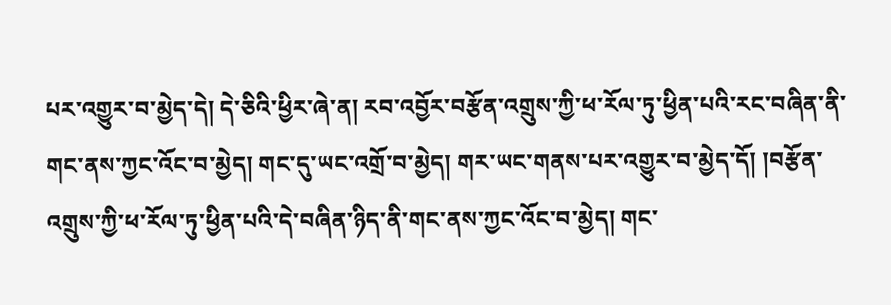པར་འགྱུར་བ་མྱེད་དེ། དེ་ཅིའི་ཕྱིར་ཞེ་ན། རབ་འབྱོར་བརྩོན་འགྲུས་ཀྱི་ཕ་རོལ་ཏུ་ཕྱིན་པའི་རང་བཞིན་ནི་གང་ནས་ཀྱང་འོང་བ་མྱེད། གང་དུ་ཡང་འགྲོ་བ་མྱེད། གར་ཡང་གནས་པར་འགྱུར་བ་མྱེད་དོ། །བརྩོན་འགྲུས་ཀྱི་ཕ་རོལ་ཏུ་ཕྱིན་པའི་དེ་བཞིན་ཉིད་ནི་གང་ནས་ཀྱང་འོང་བ་མྱེད། གང་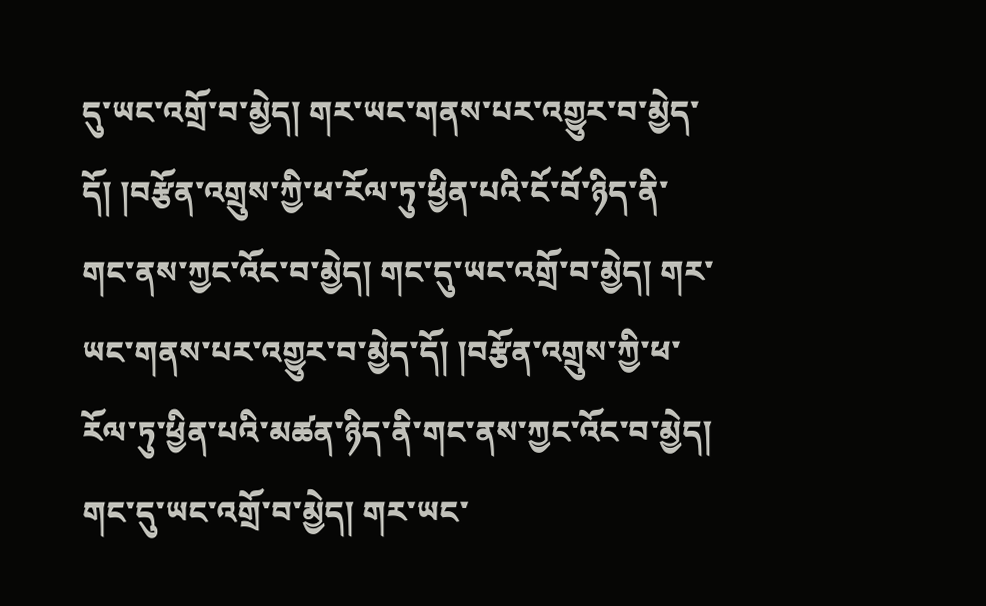དུ་ཡང་འགྲོ་བ་མྱེད། གར་ཡང་གནས་པར་འགྱུར་བ་མྱེད་དོ། །བརྩོན་འགྲུས་ཀྱི་ཕ་རོལ་ཏུ་ཕྱིན་པའི་ངོ་བོ་ཉིད་ནི་གང་ནས་ཀྱང་འོང་བ་མྱེད། གང་དུ་ཡང་འགྲོ་བ་མྱེད། གར་ཡང་གནས་པར་འགྱུར་བ་མྱེད་དོ། །བརྩོན་འགྲུས་ཀྱི་ཕ་རོལ་ཏུ་ཕྱིན་པའི་མཚན་ཉིད་ནི་གང་ནས་ཀྱང་འོང་བ་མྱེད། གང་དུ་ཡང་འགྲོ་བ་མྱེད། གར་ཡང་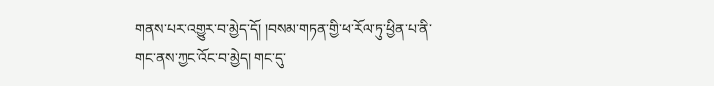གནས་པར་འགྱུར་བ་མྱེད་དོ། །བསམ་གཏན་གྱི་ཕ་རོལ་ཏུ་ཕྱིན་པ་ནི་གང་ནས་ཀྱང་འོང་བ་མྱེད། གང་དུ་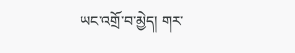ཡང་འགྲོ་བ་མྱེད། གར་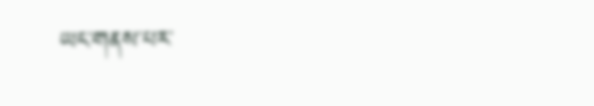ཡང་གནས་པར་